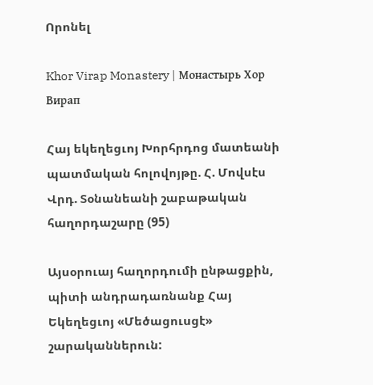Որոնել

Khor Virap Monastery | Монастырь Хор Вирап

Հայ եկեղեցւոյ Խորհրդոց մատեանի պատմական հոլովոյթը. Հ. Մովսէս Վրդ. Տօնանեանի շաբաթական հաղորդաշարը (95)

Այսօրուայ հաղորդումի ընթացքին, պիտի անդրադառնանք Հայ Եկեղեցւոյ «Մեծացուսցէ» շարականներուն: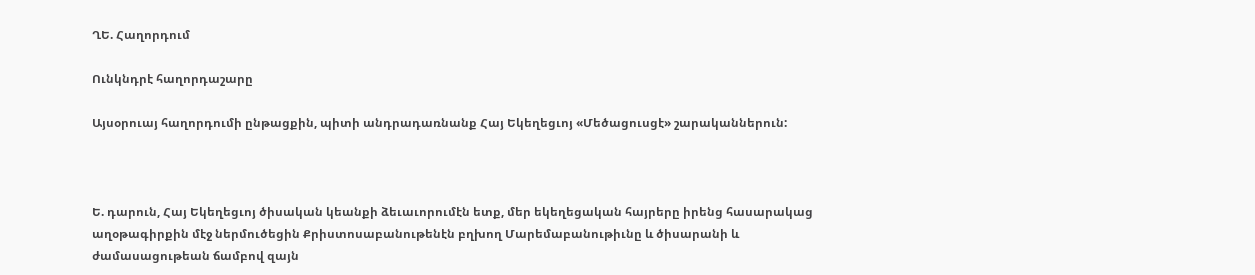ՂԵ. Հաղորդում

Ունկնդրէ հաղորդաշարը

Այսօրուայ հաղորդումի ընթացքին, պիտի անդրադառնանք Հայ Եկեղեցւոյ «Մեծացուսցէ» շարականներուն:



Ե. դարուն, Հայ Եկեղեցւոյ ծիսական կեանքի ձեւաւորումէն ետք, մեր եկեղեցական հայրերը իրենց հասարակաց աղօթագիրքին մէջ ներմուծեցին Քրիստոսաբանութենէն բղխող Մարեմաբանութիւնը և ծիսարանի և ժամասացութեան ճամբով զայն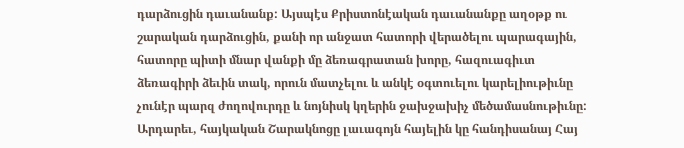դարձուցին դաւանանք: Այսպէս Քրիստոնէական դաւանանքը աղօթք ու շարական դարձուցին, քանի որ անջատ հատորի վերածելու պարագային, հատորը պիտի մնար վանքի մը ձեռագրատան խորը, հազուագիւտ ձեռագիրի ձեւին տակ, որուն մատչելու և անկէ օգտուելու կարելիութիւնը չունէր պարզ ժողովուրդը և նոյնիսկ կղերին ջախջախիչ մեծամասնութիւնը: Արդարեւ, հայկական Շարակնոցը լաւագոյն հայելին կը հանդիսանայ Հայ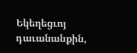Եկեղեցւոյ դաւանանքին,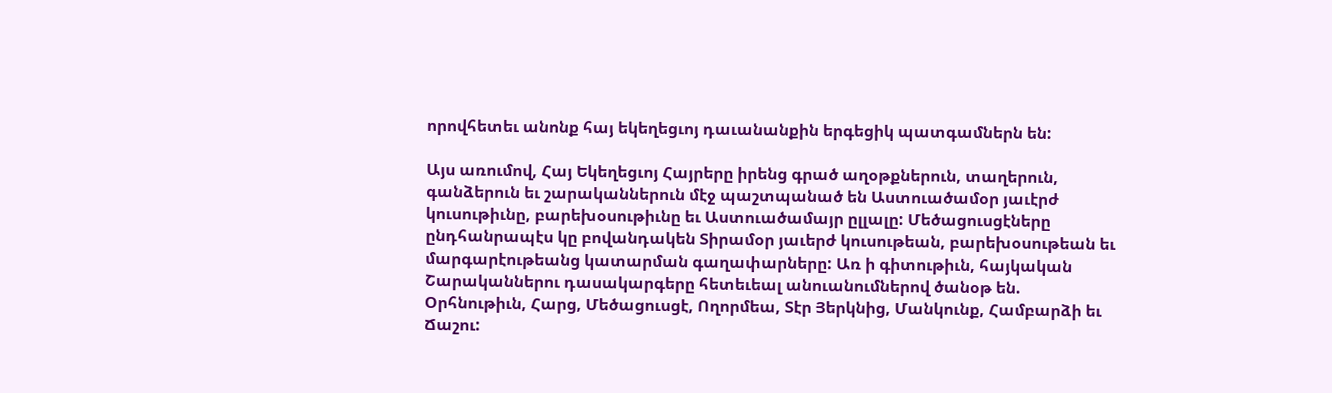որովհետեւ անոնք հայ եկեղեցւոյ դաւանանքին երգեցիկ պատգամներն են:

Այս առումով, Հայ Եկեղեցւոյ Հայրերը իրենց գրած աղօթքներուն, տաղերուն, գանձերուն եւ շարականներուն մէջ պաշտպանած են Աստուածամօր յաւէրժ կուսութիւնը, բարեխօսութիւնը եւ Աստուածամայր ըլլալը: Մեծացուսցէները ընդհանրապէս կը բովանդակեն Տիրամօր յաւերժ կուսութեան, բարեխօսութեան եւ մարգարէութեանց կատարման գաղափարները: Առ ի գիտութիւն, հայկական Շարականներու դասակարգերը հետեւեալ անուանումներով ծանօթ են. Օրհնութիւն, Հարց, Մեծացուսցէ, Ողորմեա, Տէր Յերկնից, Մանկունք, Համբարձի եւ Ճաշու: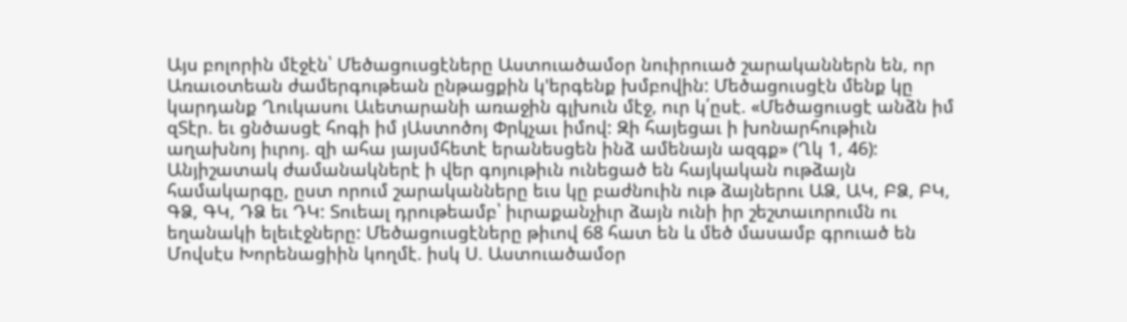Այս բոլորին մէջէն՝ Մեծացուսցէները Աստուածամօր նուիրուած շարականներն են, որ Առաւօտեան ժամերգութեան ընթացքին կ'երգենք խմբովին: Մեծացուսցէն մենք կը կարդանք Ղուկասու Աւետարանի առաջին գլխուն մէջ, ուր կ՛ըսէ. «Մեծացուսցէ անձն իմ զՏէր. եւ ցնծասցէ հոգի իմ յԱստոծոյ Փրկչաւ իմով: Զի հայեցաւ ի խոնարհութիւն աղախնոյ իւրոյ. զի ահա յայսմհետէ երանեսցեն ինձ ամենայն ազգք» (Ղկ 1, 46): Անյիշատակ ժամանակներէ ի վեր գոյութիւն ունեցած են հայկական ութձայն համակարգը, ըստ որում շարականները եւս կը բաժնուին ութ ձայներու ԱՁ, ԱԿ, ԲՁ, ԲԿ, ԳՁ, ԳԿ, ԴՁ եւ ԴԿ: Տուեալ դրութեամբ՝ իւրաքանչիւր ձայն ունի իր շեշտաւորումն ու եղանակի ելեւէջները: Մեծացուսցէները թիւով 68 հատ են և մեծ մասամբ գրուած են Մովսէս Խորենացիին կողմէ. իսկ Ս. Աստուածամօր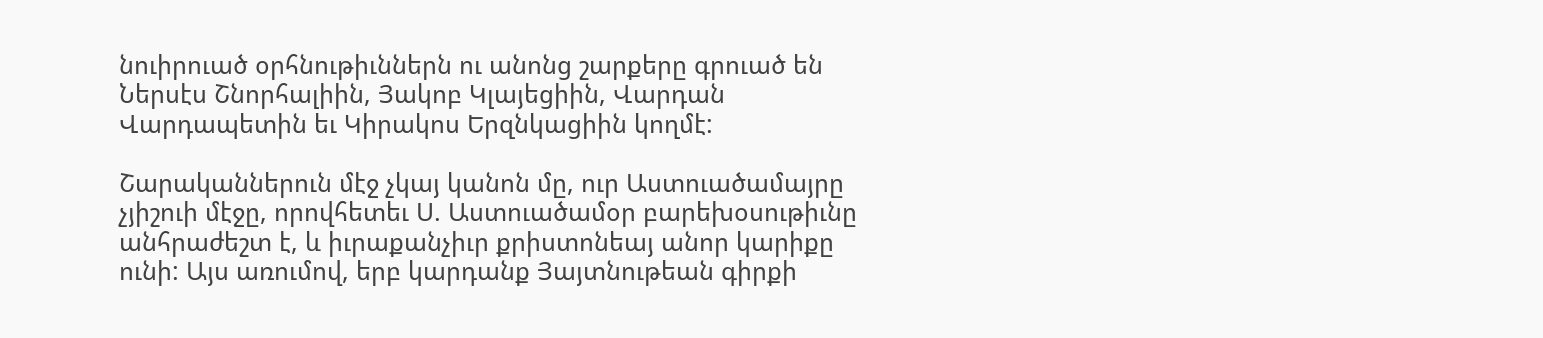նուիրուած օրհնութիւններն ու անոնց շարքերը գրուած են Ներսէս Շնորհալիին, Յակոբ Կլայեցիին, Վարդան Վարդապետին եւ Կիրակոս Երզնկացիին կողմէ:

Շարականներուն մէջ չկայ կանոն մը, ուր Աստուածամայրը չյիշուի մէջը, որովհետեւ Ս. Աստուածամօր բարեխօսութիւնը անհրաժեշտ է, և իւրաքանչիւր քրիստոնեայ անոր կարիքը ունի: Այս առումով, երբ կարդանք Յայտնութեան գիրքի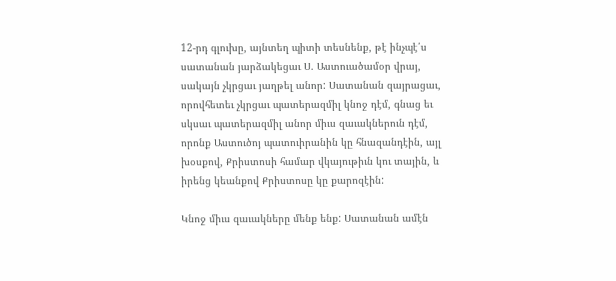12-րդ գլուխը, այնտեղ պիտի տեսնենք, թէ ինչպէ՛ս սատանան յարձակեցաւ Ս. Աստուածամօր վրայ, սակայն չկրցաւ յաղթել անոր: Սատանան զայրացաւ, որովհետեւ չկրցաւ պատերազմիլ կնոջ դէմ, գնաց եւ սկսաւ պատերազմիլ անոր միւս զաւակներուն դէմ, որոնք Աստուծոյ պատուիրանին կը հնազանդէին, այլ խօսքով, Քրիստոսի համար վկայութիւն կու տային, և իրենց կեանքով Քրիստոսը կը քարոզէին:

Կնոջ միւս զաւակները մենք ենք: Սատանան ամէն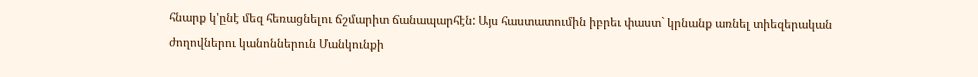հնարք կ'ընէ մեզ հեռացնելու ճշմարիտ ճանապարհէն: Այս հաստատումին իբրեւ փաստ` կրնանք առնել տիեզերական ժողովներու կանոններուն Մանկունքի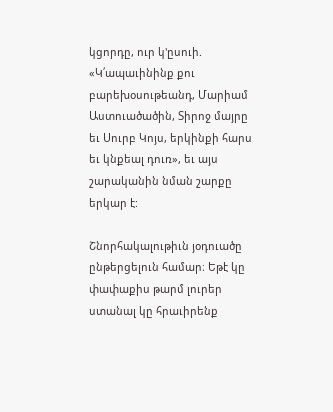կցորդը, ուր կ'ըսուի. «Կ՛ապաւինինք քու բարեխօսութեանդ, Մարիամ Աստուածածին, Տիրոջ մայրը եւ Սուրբ Կոյս, երկինքի հարս եւ կնքեալ դուռ», եւ այս շարականին նման շարքը երկար է:

Շնորհակալութիւն յօդուածը ընթերցելուն համար։ Եթէ կը փափաքիս թարմ լուրեր ստանալ կը հրաւիրենք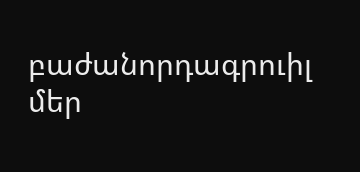բաժանորդագրուիլ մեր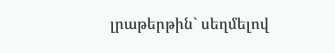լրաթերթին` սեղմելով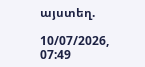այստեղ.

10/07/2026, 07:49